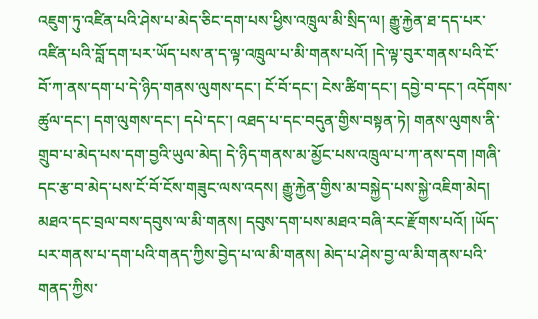འཇུག་ཏུ་འཛིན་པའི་ཤེས་པ་མེད་ཅིང་དག་པས་ཕྱིས་འཁྲུལ་མི་སྲིད་ལ། རྒྱུ་རྐྱེན་ཐ་དད་པར་འཛིན་པའི་བློ་དག་པར་ཡོད་པས་ན་ད་ལྟ་འཁྲུལ་པ་མི་གནས་པའོ། །དེ་ལྟ་བུར་གནས་པའི་ངོ་བོ་ཀ་ནས་དག་པ་དེ་ཉིད་གནས་ལུགས་དང་། ངོ་བོ་དང་། ངེས་ཚིག་དང་། དབྱེ་བ་དང་། འདོགས་ཚུལ་དང་། དག་ལུགས་དང་། དཔེ་དང་། འཐད་པ་དང་བདུན་གྱིས་བསྟན་ཏེ། གནས་ལུགས་ནི་གྲུབ་པ་མེད་པས་དག་བྱའི་ཡུལ་མེད། དེ་ཉིད་གནས་མ་མྱོང་པས་འཁྲུལ་པ་ཀ་ནས་དག །གཞི་དང་རྩ་བ་མེད་པས་ངོ་བོ་ངོས་གཟུང་ལས་འདས། རྒྱུ་རྐྱེན་གྱིས་མ་བསྐྱེད་པས་སྐྱེ་འཇིག་མེད། མཐའ་དང་བྲལ་བས་དབུས་ལ་མི་གནས། དབུས་དག་པས་མཐའ་བཞི་རང་རྫོགས་པའོ། །ཡོད་པར་གནས་པ་དག་པའི་གནད་ཀྱིས་བྱེད་པ་ལ་མི་གནས། མེད་པ་ཤེས་བྱ་ལ་མི་གནས་པའི་གནད་ཀྱིས་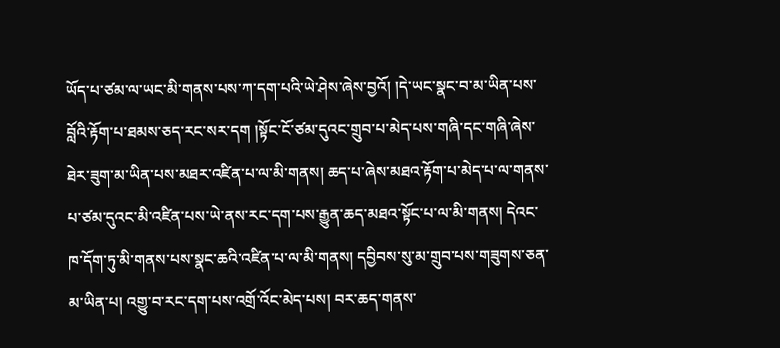ཡོད་པ་ཙམ་ལ་ཡང་མི་གནས་པས་ཀ་དག་པའི་ཡེ་ཤེས་ཞེས་བྱའོ། །དེ་ཡང་སྣང་བ་མ་ཡིན་པས་བློའི་རྟོག་པ་ཐམས་ཅད་རང་སར་དག །སྟོང་ངོ་ཙམ་དུའང་གྲུབ་པ་མེད་པས་གཞི་དང་གཞི་ཞེས་ཐེར་ཟུག་མ་ཡིན་པས་མཐར་འཛིན་པ་ལ་མི་གནས། ཆད་པ་ཞེས་མཐའ་རྟོག་པ་མེད་པ་ལ་གནས་པ་ཙམ་དུའང་མི་འཛིན་པས་ཡེ་ནས་རང་དག་པས་རྒྱུན་ཆད་མཐའ་སྟོང་པ་ལ་མི་གནས། དེའང་ཁ་དོག་ཏུ་མི་གནས་པས་སྣང་ཆའི་འཛིན་པ་ལ་མི་གནས། དབྱིབས་སུ་མ་གྲུབ་པས་གཟུགས་ཅན་མ་ཡིན་པ། འགྱུ་བ་རང་དག་པས་འགྲོ་འོང་མེད་པས། བར་ཆད་གནས་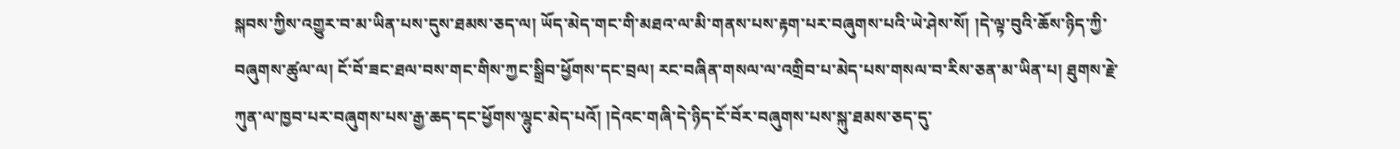སྐབས་ཀྱིས་འགྱུར་བ་མ་ཡིན་པས་དུས་ཐམས་ཅད་ལ། ཡོད་མེད་གང་གི་མཐའ་ལ་མི་གནས་པས་རྟག་པར་བཞུགས་པའི་ཡེ་ཤེས་སོ། །དེ་ལྟ་བུའི་ཆོས་ཉིད་ཀྱི་བཞུགས་ཚུལ་ལ། ངོ་བོ་ཟང་ཐལ་བས་གང་གིས་ཀྱང་སྒྲིབ་ཕྱོགས་དང་བྲལ། རང་བཞིན་གསལ་ལ་འགྲིབ་པ་མེད་པས་གསལ་བ་རིས་ཅན་མ་ཡིན་པ། ཐུགས་རྗེ་ཀུན་ལ་ཁྱབ་པར་བཞུགས་པས་རྒྱ་ཆད་དང་ཕྱོགས་ལྷུང་མེད་པའོ། །དེའང་གཞི་དེ་ཉིད་ངོ་བོར་བཞུགས་པས་སྐུ་ཐམས་ཅད་དུ་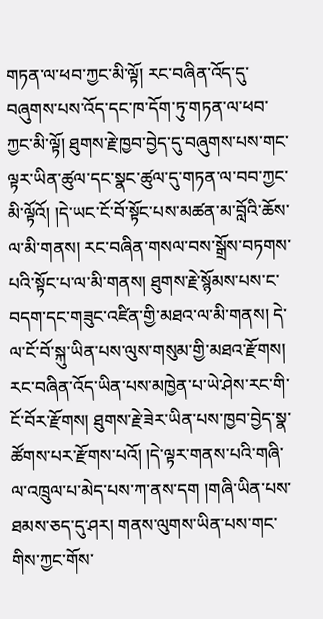གཏན་ལ་ཕབ་ཀྱང་མི་ལྟོ། རང་བཞིན་འོད་དུ་བཞུགས་པས་འོད་དང་ཁ་དོག་ཏུ་གཏན་ལ་ཕབ་ཀྱང་མི་ལྟོ། ཐུགས་རྗེ་ཁྱབ་བྱེད་དུ་བཞུགས་པས་གང་ལྟར་ཡིན་ཚུལ་དང་སྣང་ཚུལ་དུ་གཏན་ལ་བབ་ཀྱང་མི་ལྟོའོ། །དེ་ཡང་ངོ་བོ་སྟོང་པས་མཚན་མ་བློའི་ཆོས་ལ་མི་གནས། རང་བཞིན་གསལ་བས་སྒྲོས་བཏགས་པའི་སྟོང་པ་ལ་མི་གནས། ཐུགས་རྗེ་སྙོམས་པས་ང་བདག་དང་གཟུང་འཛིན་གྱི་མཐའ་ལ་མི་གནས། དེ་ལ་ངོ་བོ་སྐུ་ཡིན་པས་ལུས་གསུམ་གྱི་མཐའ་རྫོགས། རང་བཞིན་འོད་ཡིན་པས་མཁྱེན་པ་ཡེ་ཤེས་རང་གི་ངོ་བོར་རྫོགས། ཐུགས་རྗེ་ཟེར་ཡིན་པས་ཁྱབ་བྱེད་སྣ་ཚོགས་པར་རྫོགས་པའོ། །དེ་ལྟར་གནས་པའི་གཞི་ལ་འཁྲུལ་པ་མེད་པས་ཀ་ནས་དག །གཞི་ཡིན་པས་ཐམས་ཅད་དུ་ཤར། གནས་ལུགས་ཡིན་པས་གང་གིས་ཀྱང་གོས་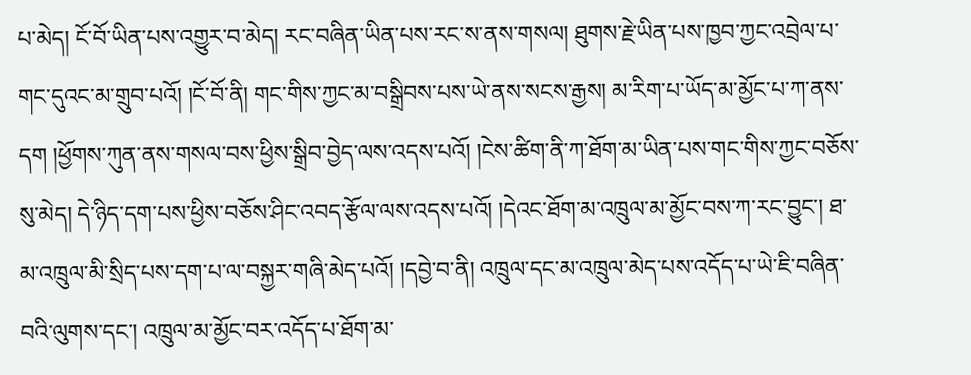པ་མེད། ངོ་བོ་ཡིན་པས་འགྱུར་བ་མེད། རང་བཞིན་ཡིན་པས་རང་ས་ནས་གསལ། ཐུགས་རྗེ་ཡིན་པས་ཁྱབ་ཀྱང་འབྲེལ་པ་གང་དུའང་མ་གྲུབ་པའོ། །ངོ་བོ་ནི། གང་གིས་ཀྱང་མ་བསྒྲིབས་པས་ཡེ་ནས་སངས་རྒྱས། མ་རིག་པ་ཡོད་མ་མྱོང་པ་ཀ་ནས་དག །ཕྱོགས་ཀུན་ནས་གསལ་བས་ཕྱིས་སྒྲིབ་བྱེད་ལས་འདས་པའོ། །ངེས་ཚིག་ནི་ཀ་ཐོག་མ་ཡིན་པས་གང་གིས་ཀྱང་བཅོས་སུ་མེད། དེ་ཉིད་དག་པས་ཕྱིས་བཅོས་ཤིང་འབད་རྩོལ་ལས་འདས་པའོ། །དེའང་ཐོག་མ་འཁྲུལ་མ་མྱོང་བས་ཀ་རང་བྱུང་། ཐ་མ་འཁྲུལ་མི་སྲིད་པས་དག་པ་ལ་བསྐྱར་གཞི་མེད་པའོ། །དབྱེ་བ་ནི། འཁྲུལ་དང་མ་འཁྲུལ་མེད་པས་འདོད་པ་ཡེ་ཇི་བཞིན་བའི་ལུགས་དང་། འཁྲུལ་མ་མྱོང་བར་འདོད་པ་ཐོག་མ་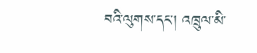བའི་ལུགས་དང་། འཁྲུལ་མི་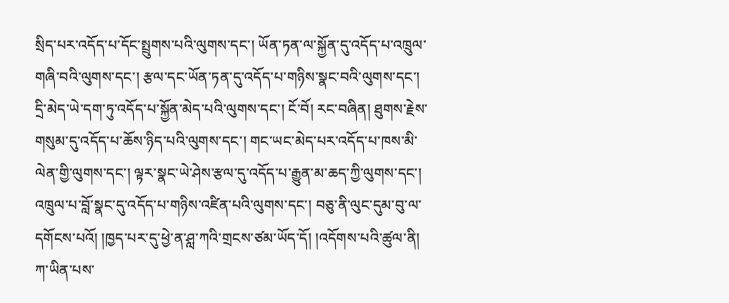སྲིད་པར་འདོད་པ་དོང་སྤྲུགས་པའི་ལུགས་དང་། ཡོན་ཏན་ལ་སྐྱོན་དུ་འདོད་པ་འཁྲུལ་གཞི་བའི་ལུགས་དང་། རྩལ་དང་ཡོན་ཏན་དུ་འདོད་པ་གཉིས་སྣང་བའི་ལུགས་དང་། དྲི་མེད་ཡེ་དག་ཏུ་འདོད་པ་སྐྱོན་མེད་པའི་ལུགས་དང་། ངོ་བོ། རང་བཞིན། ཐུགས་རྗེས་གསུམ་དུ་འདོད་པ་ཆོས་ཉིད་པའི་ལུགས་དང་། གང་ཡང་མེད་པར་འདོད་པ་ཁས་མི་ལེན་གྱི་ལུགས་དང་། ལྟར་སྣང་ཡེ་ཤེས་རྩལ་དུ་འདོད་པ་རྒྱུན་མ་ཆད་ཀྱི་ལུགས་དང་། འཁྲུལ་པ་བློ་སྣང་དུ་འདོད་པ་གཉིས་འཛིན་པའི་ལུགས་དང་། བཅུ་ནི་ལུང་དུམ་བུ་ལ་དགོངས་པའོ། །ཁྱད་པར་དུ་ཕྱེ་ན་ཤླ་ཀའི་གྲངས་ཙམ་ཡོད་དོ། །འདོགས་པའི་ཚུལ་ནི། ཀ་ཡིན་པས་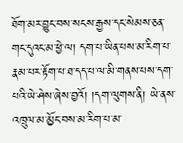ཐོག་མར་བྱུང་བས་སངས་རྒྱས་དང་སེམས་ཅན་གང་དུའང་མ་ཕྱེ་ལ། དག་པ་ཡིན་པས་མ་རིག་པ་རྣམ་པར་རྟོག་པ་ཐ་དད་པ་ལ་མི་གནས་པས་དག་པའི་ཡེ་ཤེས་ཞེས་བྱའོ། །དག་ལུགས་ནི། ཡེ་ནས་འཁྲུལ་མ་མྱོང་བས་མ་རིག་པ་མ་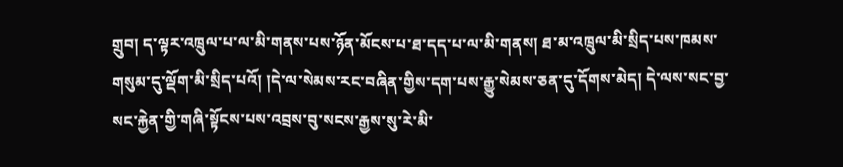གྲུབ། ད་ལྟར་འཁྲུལ་པ་ལ་མི་གནས་པས་ཉོན་མོངས་པ་ཐ་དད་པ་ལ་མི་གནས། ཐ་མ་འཁྲུལ་མི་སྲིད་པས་ཁམས་གསུམ་དུ་ལྡོག་མི་སྲིད་པའོ། །དེ་ལ་སེམས་རང་བཞིན་གྱིས་དག་པས་རྒྱུ་སེམས་ཅན་དུ་དོགས་མེད། དེ་ལས་སང་བྱ་སང་རྐྱེན་གྱི་གཞི་སྟོངས་པས་འབྲས་བུ་སངས་རྒྱས་སུ་རེ་མི་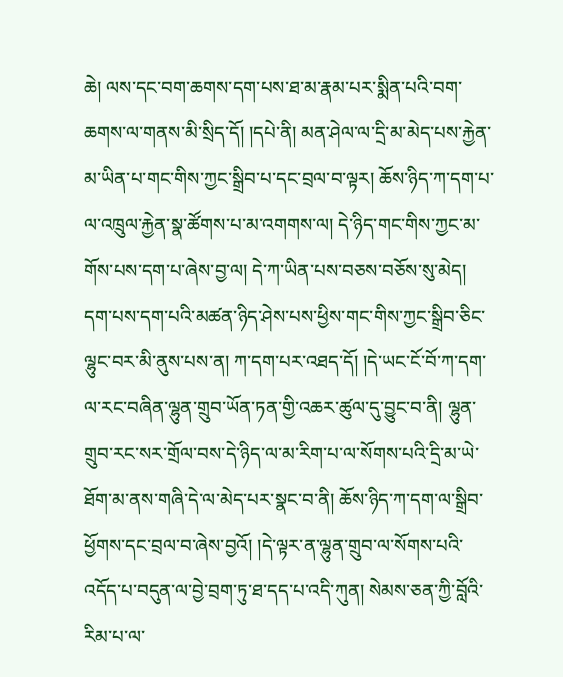ཆེ། ལས་དང་བག་ཆགས་དག་པས་ཐ་མ་རྣམ་པར་སྨིན་པའི་བག་ཆགས་ལ་གནས་མི་སྲིད་དོ། །དཔེ་ནི། མན་ཤེལ་ལ་དྲི་མ་མེད་པས་རྐྱེན་མ་ཡིན་པ་གང་གིས་ཀྱང་སྒྲིབ་པ་དང་བྲལ་བ་ལྟར། ཆོས་ཉིད་ཀ་དག་པ་ལ་འཁྲུལ་རྐྱེན་སྣ་ཚོགས་པ་མ་འགགས་ལ། དེ་ཉིད་གང་གིས་ཀྱང་མ་གོས་པས་དག་པ་ཞེས་བྱ་ལ། དེ་ཀ་ཡིན་པས་བཅས་བཅོས་སུ་མེད། དག་པས་དག་པའི་མཚན་ཉིད་ཤེས་པས་ཕྱིས་གང་གིས་ཀྱང་སྒྲིབ་ཅིང་ལྷུང་བར་མི་ནུས་པས་ན། ཀ་དག་པར་འཐད་དོ། །དེ་ཡང་ངོ་བོ་ཀ་དག་ལ་རང་བཞིན་ལྷུན་གྲུབ་ཡོན་ཏན་གྱི་འཆར་ཚུལ་དུ་བྱུང་བ་ནི། ལྷུན་གྲུབ་རང་སར་གྲོལ་བས་དེ་ཉིད་ལ་མ་རིག་པ་ལ་སོགས་པའི་དྲི་མ་ཡེ་ཐོག་མ་ནས་གཞི་དེ་ལ་མེད་པར་སྣང་བ་ནི། ཆོས་ཉིད་ཀ་དག་ལ་སྒྲིབ་ཕྱོགས་དང་བྲལ་བ་ཞེས་བྱའོ། །དེ་ལྟར་ན་ལྷུན་གྲུབ་ལ་སོགས་པའི་འདོད་པ་བདུན་ལ་བྱེ་བྲག་ཏུ་ཐ་དད་པ་འདི་ཀུན། སེམས་ཅན་ཀྱི་བློའི་རིམ་པ་ལ་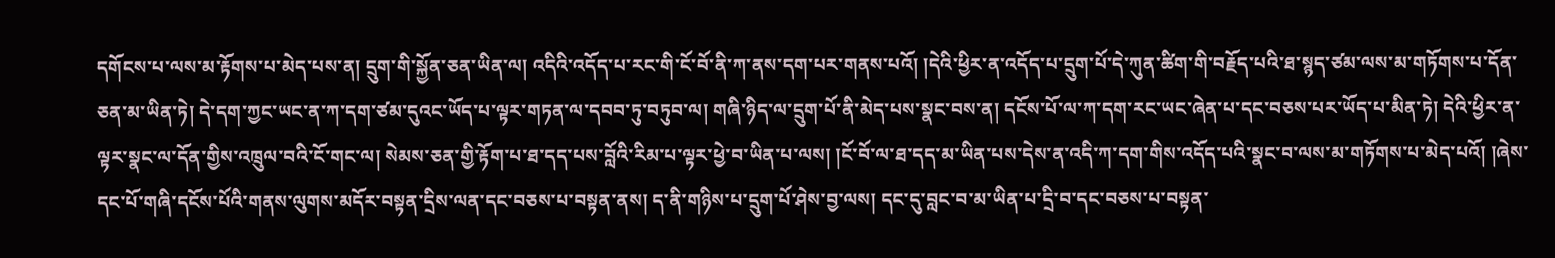དགོངས་པ་ལས་མ་རྟོགས་པ་མེད་པས་ན། དྲུག་གི་སྐྱོན་ཅན་ཡིན་ལ། འདིའི་འདོད་པ་རང་གི་ངོ་བོ་ནི་ཀ་ནས་དག་པར་གནས་པའོ། །དེའི་ཕྱིར་ན་འདོད་པ་དྲུག་པོ་དེ་ཀུན་ཚིག་གི་བརྗོད་པའི་ཐ་སྙད་ཙམ་ལས་མ་གཏོགས་པ་དོན་ཅན་མ་ཡིན་ཏེ། དེ་དག་ཀྱང་ཡང་ན་ཀ་དག་ཙམ་དུའང་ཡོད་པ་ལྟར་གཏན་ལ་དབབ་ཏུ་བཏུབ་ལ། གཞི་ཉིད་ལ་དྲུག་པོ་ནི་མེད་པས་སྣང་བས་ན། དངོས་པོ་ལ་ཀ་དག་རང་ཡང་ཞེན་པ་དང་བཅས་པར་ཡོད་པ་མིན་ཏེ། དེའི་ཕྱིར་ན་ལྟར་སྣང་ལ་དོན་གྱིས་འཁྲུལ་བའི་ངོ་གང་ལ། སེམས་ཅན་གྱི་རྟོག་པ་ཐ་དད་པས་བློའི་རིམ་པ་ལྟར་ཕྱེ་བ་ཡིན་པ་ལས། །ངོ་བོ་ལ་ཐ་དད་མ་ཡིན་པས་དེས་ན་འདི་ཀ་དག་གིས་འདོད་པའི་སྣང་བ་ལས་མ་གཏོགས་པ་མེད་པའོ། །ཞེས་དང་པོ་གཞི་དངོས་པོའི་གནས་ལུགས་མདོར་བསྟན་དྲིས་ལན་དང་བཅས་པ་བསྟན་ནས། ད་ནི་གཉིས་པ་དྲུག་པོ་ཤེས་བྱ་ལས། དང་དུ་བླང་བ་མ་ཡིན་པ་དྲི་བ་དང་བཅས་པ་བསྟན་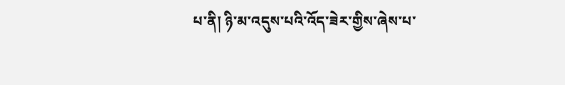པ་ནི། ཉི་མ་འདུས་པའི་འོད་ཟེར་གྱིས་ཞེས་པ་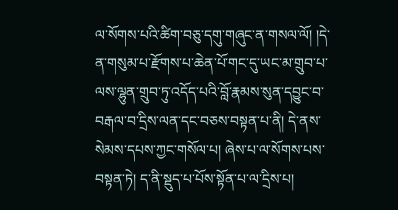ལ་སོགས་པའི་ཚིག་བཅུ་དགུ་གཞུང་ན་གསལ་ལོ། །དེ་ན་གསུམ་པ་རྫོགས་པ་ཆེན་པོ་གང་དུ་ཡང་མ་གྲུབ་པ་ལས་ལྷུན་གྲུབ་ཏུ་འདོད་པའི་བློ་རྣམས་སུན་དབྱུང་བ་བརྒལ་བ་དྲིས་ལན་དང་བཅས་བསྟན་པ་ནི། དེ་ནས་སེམས་དཔས་ཀྱང་གསོལ་པ། ཞེས་པ་ལ་སོགས་པས་བསྟན་ཏེ། ད་ནི་སྡུད་པ་པོས་སྟོན་པ་ལ་དྲིས་པ།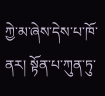ཀྱེ་མ་ཞེས་དེས་པ་ཁོ་ནར། སྟོན་པ་ཀུན་ཏུ་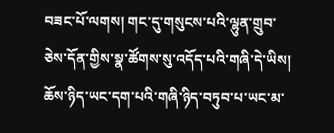བཟང་པོ་ལགས། གང་དུ་གསུངས་པའི་ལྷུན་གྲུབ་ཅེས་དོན་གྱིས་སྣ་ཚོགས་སུ་འདོད་པའི་གཞི་དེ་ཡིས། ཆོས་ཉིད་ཡང་དག་པའི་གཞི་ཉིད་བཏུབ་པ་ཡང་མ་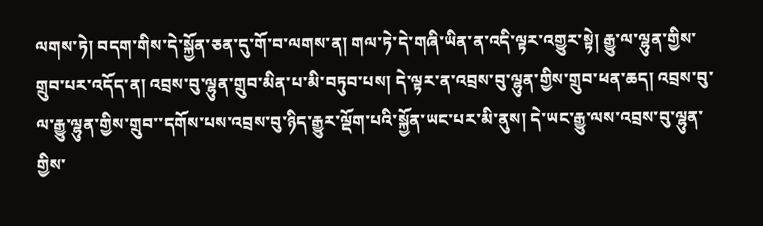ལགས་ཏེ། བདག་གིས་དེ་སྐྱོན་ཅན་དུ་གོ་བ་ལགས་ན། གལ་ཏེ་དེ་གཞི་ཡིན་ན་འདི་ལྟར་འགྱུར་སྟེ། རྒྱུ་ལ་ལྷུན་གྱིས་གྲུབ་པར་འདོད་ན། འབྲས་བུ་ལྷུན་གྲུབ་མིན་པ་མི་བཏུབ་པས། དེ་ལྟར་ན་འབྲས་བུ་ལྷུན་གྱིས་གྲུབ་ཕན་ཆད། འབྲས་བུ་ལ་རྒྱུ་ལྷུན་གྱིས་གྲུབ་་དགོས་པས་འབྲས་བུ་ཉིད་རྒྱུར་ལྡོག་པའི་སྐྱོན་ཡང་པར་མི་ནུས། དེ་ཡང་རྒྱུ་ལས་འབྲས་བུ་ལྷུན་གྱིས་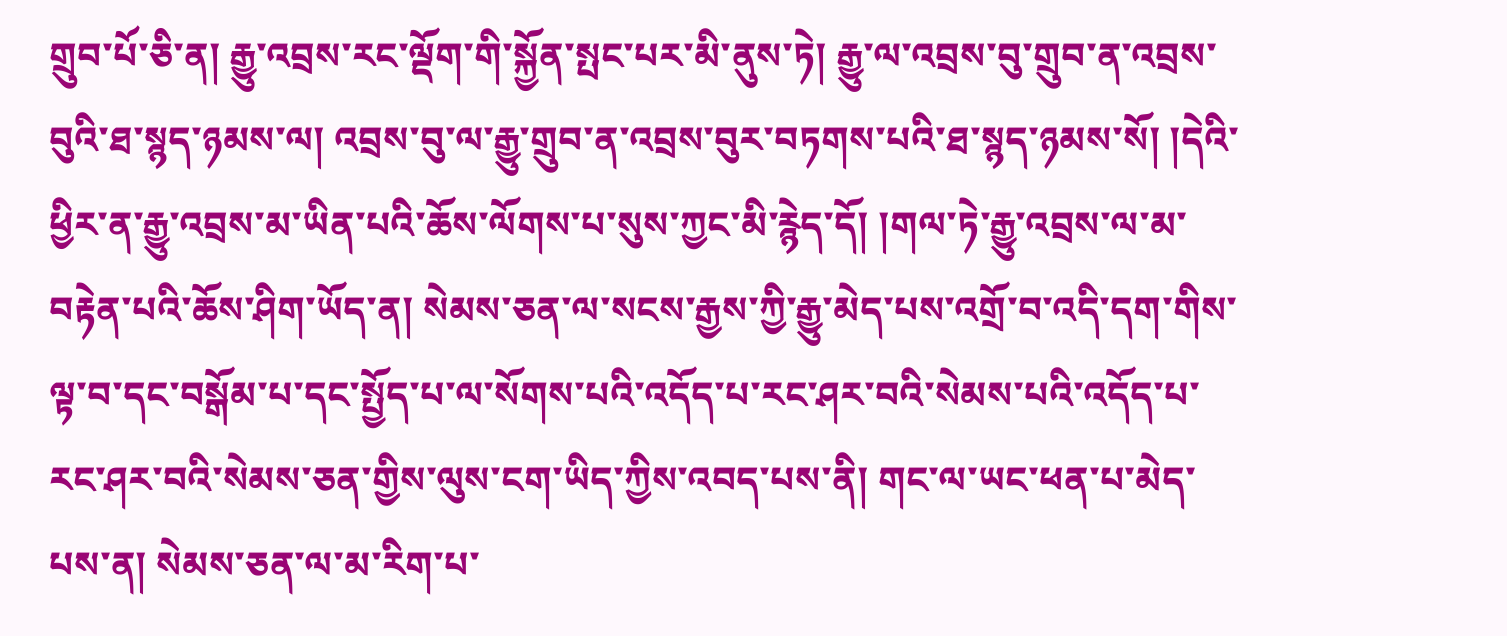གྲུབ་པོ་ཅི་ན། རྒྱུ་འབྲས་རང་ལྡོག་གི་སྐྱོན་སྤང་པར་མི་ནུས་ཏེ། རྒྱུ་ལ་འབྲས་བུ་གྲུབ་ན་འབྲས་བུའི་ཐ་སྙད་ཉམས་ལ། འབྲས་བུ་ལ་རྒྱུ་གྲུབ་ན་འབྲས་བུར་བཏགས་པའི་ཐ་སྙད་ཉམས་སོ། །དེའི་ཕྱིར་ན་རྒྱུ་འབྲས་མ་ཡིན་པའི་ཆོས་ལོགས་པ་སུས་ཀྱང་མི་རྙེད་དོ། །གལ་ཏེ་རྒྱུ་འབྲས་ལ་མ་བརྟེན་པའི་ཆོས་ཤིག་ཡོད་ན། སེམས་ཅན་ལ་སངས་རྒྱས་ཀྱི་རྒྱུ་མེད་པས་འགྲོ་བ་འདི་དག་གིས་ལྟ་བ་དང་བསྒོམ་པ་དང་སྤྱོད་པ་ལ་སོགས་པའི་འདོད་པ་རང་ཤར་བའི་སེམས་པའི་འདོད་པ་རང་ཤར་བའི་སེམས་ཅན་གྱིས་ལུས་ངག་ཡིད་ཀྱིས་འབད་པས་ནི། གང་ལ་ཡང་ཕན་པ་མེད་པས་ན། སེམས་ཅན་ལ་མ་རིག་པ་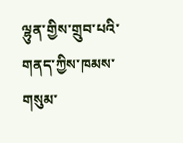ལྷུན་གྱིས་གྲུབ་པའི་གནད་ཀྱིས་ཁམས་གསུམ་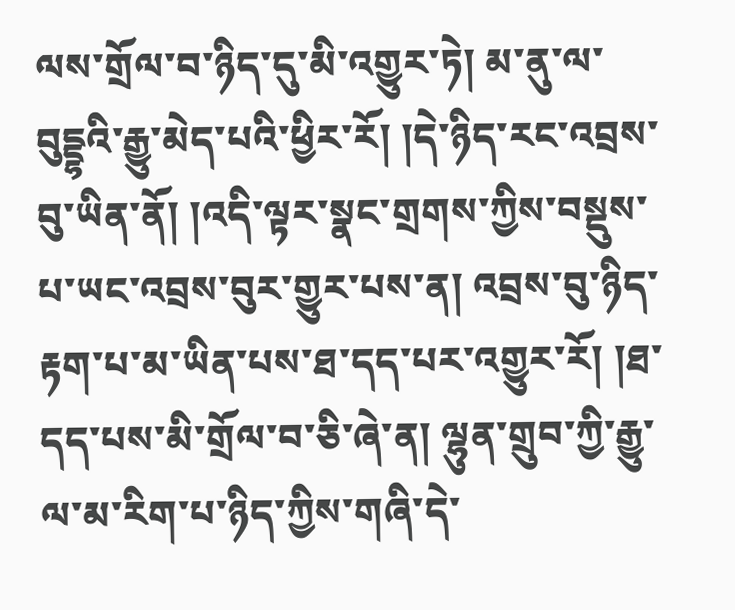ལས་གྲོལ་བ་ཉིད་དུ་མི་འགྱུར་ཏེ། མ་ནུ་ལ་བུདྡྷའི་རྒྱུ་མེད་པའི་ཕྱིར་རོ། །དེ་ཉིད་རང་འབྲས་བུ་ཡིན་ནོ། །འདི་ལྟར་སྣང་གྲགས་ཀྱིས་བསྡུས་པ་ཡང་འབྲས་བུར་གྱུར་པས་ན། འབྲས་བུ་ཉིད་རྟག་པ་མ་ཡིན་པས་ཐ་དད་པར་འགྱུར་རོ། །ཐ་དད་པས་མི་གྲོལ་བ་ཅི་ཞེ་ན། ལྷུན་གྲུབ་ཀྱི་རྒྱུ་ལ་མ་རིག་པ་ཉིད་ཀྱིས་གཞི་དེ་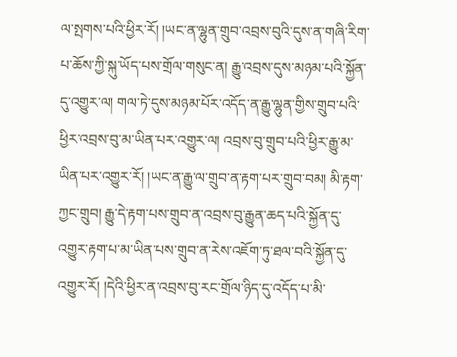ལ་སྤགས་པའི་ཕྱིར་རོ། །ཡང་ན་ལྷུན་གྲུབ་འབྲས་བུའི་དུས་ན་གཞི་རིག་པ་ཆོས་ཀྱི་སྐུ་ཡོད་པས་གྲོལ་གསུང་ན། རྒྱུ་འབྲས་དུས་མཉམ་པའི་སྐྱོན་དུ་འགྱུར་ལ། གལ་ཏེ་དུས་མཉམ་པོར་འདོད་ན་རྒྱུ་ལྷུན་གྱིས་གྲུབ་པའི་ཕྱིར་འབྲས་བུ་མ་ཡིན་པར་འགྱུར་ལ། འབྲས་བུ་གྲུབ་པའི་ཕྱིར་རྒྱུ་མ་ཡིན་པར་འགྱུར་རོ། །ཡང་ན་རྒྱུ་ལ་གྲུབ་ན་རྟག་པར་གྲུབ་བམ། མི་རྟག་ཀྱང་གྲུབ། རྒྱུ་དེ་རྟག་པས་གྲུབ་ན་འབྲས་བུ་རྒྱུན་ཆད་པའི་སྐྱོན་དུ་འགྱུར་རྟག་པ་མ་ཡིན་པས་གྲུབ་ན་རེས་འཇོག་ཏུ་ཐལ་བའི་སྐྱོན་དུ་འགྱུར་རོ། །དེའི་ཕྱིར་ན་འབྲས་བུ་རང་གྲོལ་ཉིད་དུ་འདོད་པ་མི་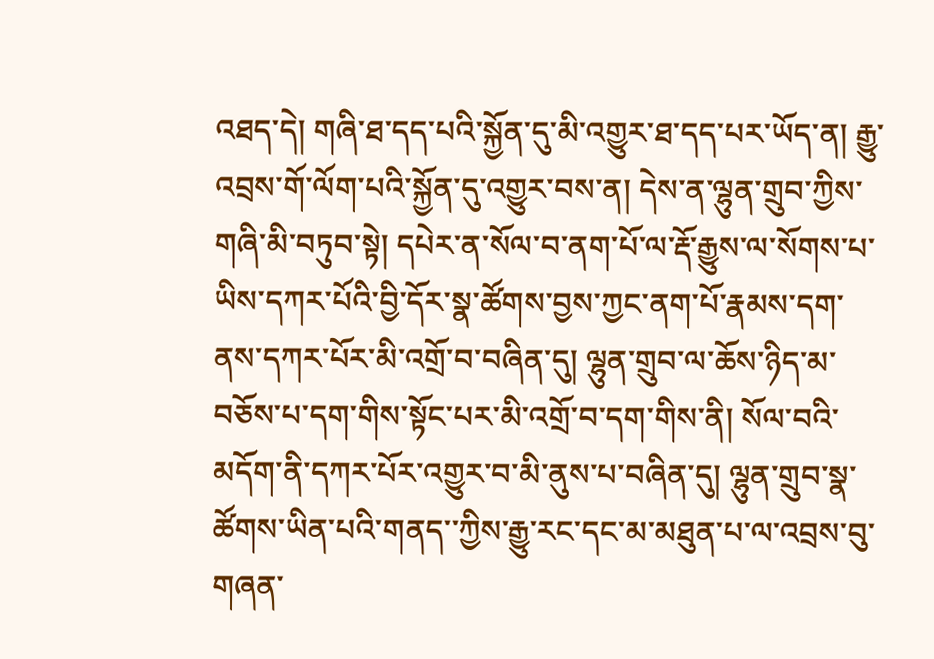འཐད་དེ། གཞི་ཐ་དད་པའི་སྐྱོན་དུ་མི་འགྱུར་ཐ་དད་པར་ཡོད་ན། རྒྱུ་འབྲས་གོ་ལོག་པའི་སྐྱོན་དུ་འགྱུར་བས་ན། དེས་ན་ལྷུན་གྲུབ་ཀྱིས་གཞི་མི་བཏུབ་སྟེ། དཔེར་ན་སོལ་བ་ནག་པོ་ལ་རྡོ་རྒྱུས་ལ་སོགས་པ་ཡིས་དཀར་པོའི་བྱི་དོར་སྣ་ཚོགས་བྱས་ཀྱང་ནག་པོ་རྣམས་དག་ནས་དཀར་པོར་མི་འགྲོ་བ་བཞིན་དུ། ལྷུན་གྲུབ་ལ་ཆོས་ཉིད་མ་བཅོས་པ་དག་གིས་སྟོང་པར་མི་འགྲོ་བ་དག་གིས་ནི། སོལ་བའི་མདོག་ནི་དཀར་པོར་འགྱུར་བ་མི་ནུས་པ་བཞིན་དུ། ལྷུན་གྲུབ་སྣ་ཚོགས་ཡིན་པའི་གནད་་ཀྱིས་རྒྱུ་རང་དང་མ་མཐུན་པ་ལ་འབྲས་བུ་གཞན་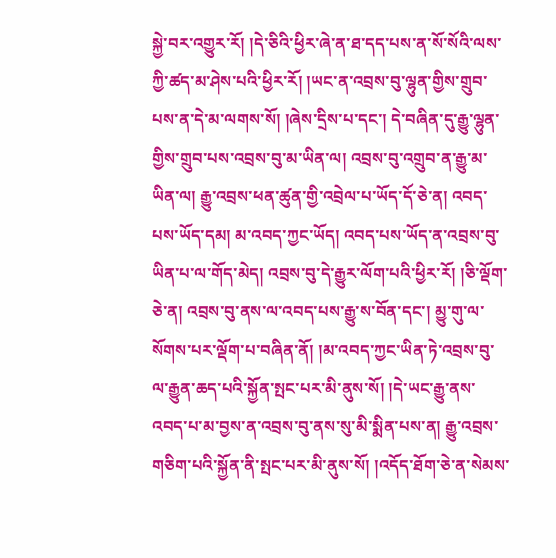སྐྱེ་བར་འགྱུར་རོ། །དེ་ཅིའི་ཕྱིར་ཞེ་ན་ཐ་དད་པས་ན་སོ་སོའི་ལས་ཀྱི་ཚད་མ་ཤེས་པའི་ཕྱིར་རོ། །ཡང་ན་འབྲས་བུ་ལྷུན་གྱིས་གྲུབ་པས་ན་དེ་མ་ལགས་སོ། །ཞེས་དྲིས་པ་དང་། དེ་བཞིན་དུ་རྒྱུ་ལྷུན་གྱིས་གྲུབ་པས་འབྲས་བུ་མ་ཡིན་ལ། འབྲས་བུ་འགྲུབ་ན་རྒྱུ་མ་ཡིན་ལ། རྒྱུ་འབྲས་ཕན་ཚུན་གྱི་འབྲེལ་པ་ཡོད་དོ་ཅེ་ན། འབད་པས་ཡོད་དམ། མ་འབད་ཀྱང་ཡོད། འབད་པས་ཡོད་ན་འབྲས་བུ་ཡིན་པ་ལ་གོད་མེད། འབྲས་བུ་དེ་རྒྱུར་ལོག་པའི་ཕྱིར་རོ། །ཅི་ལྡོག་ཅེ་ན། འབྲས་བུ་ནས་ལ་འབད་པས་རྒྱུ་ས་བོན་དང་། མྱུ་གུ་ལ་སོགས་པར་ལྡོག་པ་བཞིན་ནོ། །མ་འབད་ཀྱང་ཡིན་ཏེ་འབྲས་བུ་ལ་རྒྱུན་ཆད་པའི་སྐྱོན་སྤང་པར་མི་ནུས་སོ། །དེ་ཡང་རྒྱུ་ནས་འབད་པ་མ་བྱས་ན་འབྲས་བུ་ནས་སུ་མི་སྨིན་པས་ན། རྒྱུ་འབྲས་གཅིག་པའི་སྐྱོན་ནི་སྤང་པར་མི་ནུས་སོ། །འདོད་ཐོག་ཅེ་ན་སེམས་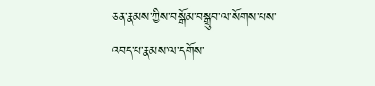ཅན་རྣམས་ཀྱིས་བསྒོམ་བསྒྲུབ་ལ་སོགས་པས་འབད་པ་རྣམས་ལ་དགོས་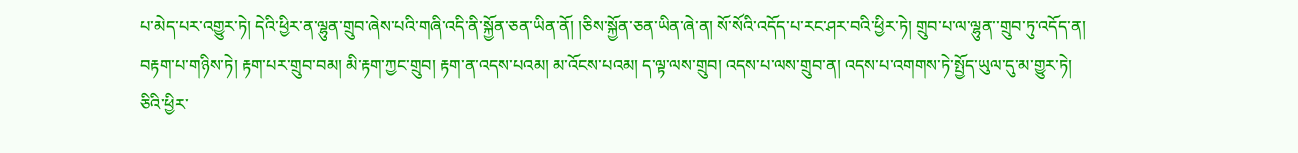པ་མེད་པར་འགྱུར་ཏེ། དེའི་ཕྱིར་ན་ལྷུན་གྲུབ་ཞེས་པའི་གཞི་འདི་ནི་སྐྱོན་ཅན་ཡིན་ནོ། །ཅིས་སྐྱོན་ཅན་ཡིན་ཞེ་ན། སོ་སོའི་འདོད་པ་རང་ཤར་བའི་ཕྱིར་ཏེ། གྲུབ་པ་ལ་ལྷུན་་གྲུབ་ཏུ་འདོད་ན། བརྟག་པ་གཉིས་ཏེ། རྟག་པར་གྲུབ་བམ། མི་རྟག་ཀྱང་གྲུབ། རྟག་ན་འདས་པའམ། མ་འོངས་པའམ། ད་ལྟ་ལས་གྲུབ། འདས་པ་ལས་གྲུབ་ན། འདས་པ་འགགས་ཏེ་སྤྱོད་ཡུལ་དུ་མ་གྱུར་ཏེ། ཅིའི་ཕྱིར་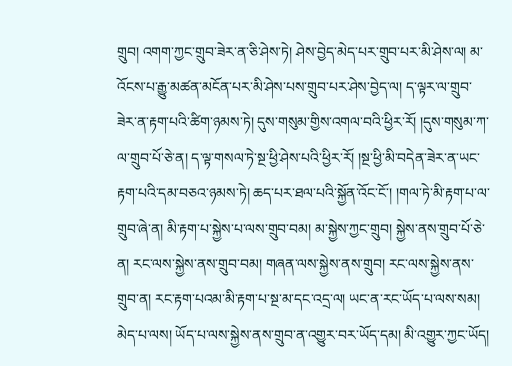གྲུབ། འགག་ཀྱང་གྲུབ་ཟེར་ན་ཅི་ཤེས་ཏེ། ཤེས་བྱེད་མེད་པར་གྲུབ་པར་མི་ཤེས་ལ། མ་འོངས་པ་རྒྱུ་མཚན་མངོན་པར་མི་ཤེས་པས་གྲུབ་པར་ཤེས་བྱེད་ལ། ད་ལྟར་ལ་གྲུབ་ཟེར་ན་རྟག་པའི་ཚིག་ཉམས་ཏེ། དུས་གསུམ་གྱིས་འགལ་བའི་ཕྱིར་རོ། །དུས་གསུམ་ཀ་ལ་གྲུབ་པོ་ཅེ་ན། ད་ལྟ་གསལ་ཏེ་སྔ་ཕྱི་ཤེས་པའི་ཕྱིར་རོ། །སྔ་ཕྱི་མི་བདེན་ཟེར་ན་ཡང་རྟག་པའི་དམ་བཅའ་ཉམས་ཏེ། ཆད་པར་ཐལ་པའི་སྐྱོན་འོང་ངོ་། །གལ་ཏེ་མི་རྟག་པ་ལ་གྲུབ་ཞེ་ན། མི་རྟག་པ་སྐྱེས་པ་ལས་གྲུབ་བམ། མ་སྐྱེས་ཀྱང་གྲུབ། སྐྱེས་ནས་གྲུབ་པོ་ཅེ་ན། རང་ལས་སྐྱེས་ནས་གྲུབ་བམ། གཞན་ལས་སྐྱེས་ནས་གྲུབ། རང་ལས་སྐྱེས་ནས་གྲུབ་ན། རང་རྟག་པའམ་མི་རྟག་པ་སྔ་མ་དང་འདྲ་ལ། ཡང་ན་རང་ཡོད་པ་ལས་སམ། མེད་པ་ལས། ཡོད་པ་ལས་སྐྱེས་ནས་གྲུབ་ན་འགྱུར་བར་ཡོད་དམ། མི་འགྱུར་ཀྱང་ཡོད།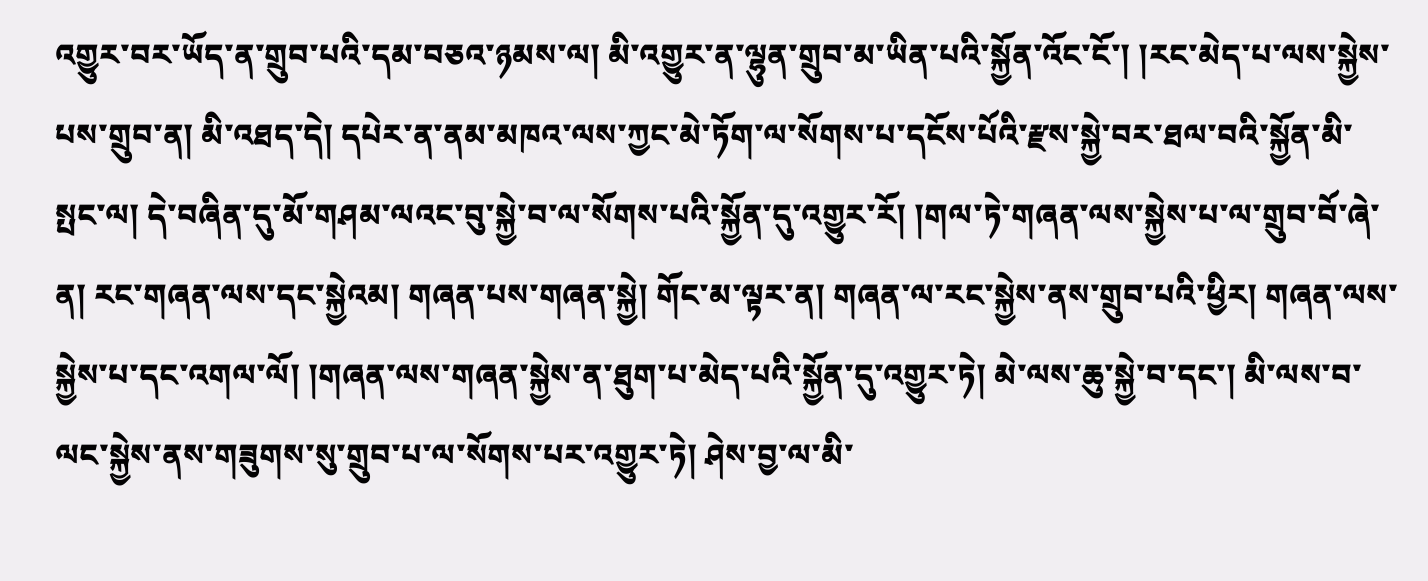འགྱུར་བར་ཡོད་ན་གྲུབ་པའི་དམ་བཅའ་ཉམས་ལ། མི་འགྱུར་ན་ལྷུན་གྲུབ་མ་ཡིན་པའི་སྐྱོན་འོང་ངོ་། །རང་མེད་པ་ལས་སྐྱེས་པས་གྲུབ་ན། མི་འཐད་དེ། དཔེར་ན་ནམ་མཁའ་ལས་ཀྱང་མེ་ཏོག་ལ་སོགས་པ་དངོས་པོའི་རྫས་སྐྱེ་བར་ཐལ་བའི་སྐྱོན་མི་སྤང་ལ། དེ་བཞིན་དུ་མོ་གཤམ་ལའང་བུ་སྐྱེ་བ་ལ་སོགས་པའི་སྐྱོན་དུ་འགྱུར་རོ། །གལ་ཏེ་གཞན་ལས་སྐྱེས་པ་ལ་གྲུབ་བོ་ཞེ་ན། རང་གཞན་ལས་དང་སྐྱེའམ། གཞན་པས་གཞན་སྐྱེ། གོང་མ་ལྟར་ན། གཞན་ལ་རང་སྐྱེས་ནས་གྲུབ་པའི་ཕྱིར། གཞན་ལས་སྐྱེས་པ་དང་འགལ་ལོ། །གཞན་ལས་གཞན་སྐྱེས་ན་ཐུག་པ་མེད་པའི་སྐྱོན་དུ་འགྱུར་ཏེ། མེ་ལས་ཆུ་སྐྱེ་བ་དང་། མི་ལས་བ་ལང་སྐྱེས་ནས་གཟུགས་སུ་གྲུབ་པ་ལ་སོགས་པར་འགྱུར་ཏེ། ཤེས་བྱ་ལ་མི་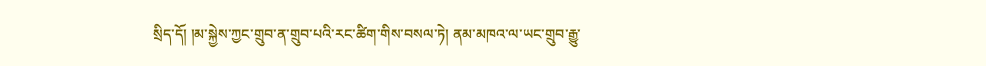སྲིད་དོ། །མ་སྐྱེས་ཀྱང་གྲུབ་ན་གྲུབ་པའི་རང་ཚིག་གིས་བསལ་ཏེ། ནམ་མཁའ་ལ་ཡང་གྲུབ་རྒྱུ་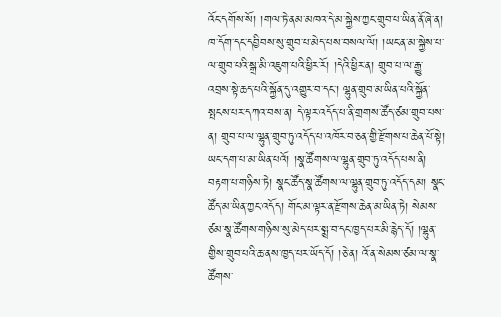འོང་དགོས་སོ། །གལ་ཏེ་ནམ་མཁའ་དེ་མ་སྐྱེས་ཀྱང་གྲུབ་པ་ཡིན་ནོ་ཞེ་ན། ཁ་དོག་དང་དབྱིབས་སུ་གྲུབ་པ་མེད་པས་བསལ་ལོ། །ཡང་ན་མ་སྐྱེས་པ་ལ་གྲུབ་པའི་སྒྲ་མི་འཇུག་པའི་ཕྱིར་རོ། །དེའི་ཕྱིར་ན། གྲུབ་པ་ལ་རྒྱུ་འབྲས་སྟེ་ཆད་པའི་སྐྱོན་དུ་འགྱུར་བ་དང་། ལྷུན་གྲུབ་མ་ཡིན་པའི་སྐྱོན་སྤངས་པར་དཀའ་བས་ན། དེ་ལྟར་འདོད་པ་ནི་གྲགས་ཚོད་ཙམ་གྲུབ་པས་ན། གྲུབ་པ་ལ་ལྷུན་གྲུབ་ཏུ་འདོད་པ་འཁོར་བ་ཅན་གྱི་རྫོགས་པ་ཆེན་པོ་སྟེ། ཡང་དག་པ་མ་ཡིན་པའོ། །སྣ་ཚོགས་ལ་ལྷུན་གྲུབ་ཏུ་འདོད་པས་ནི། བརྟག་པ་གཉིས་ཏེ། སྣང་ཚོད་སྣ་ཚོགས་ལ་ལྷུན་གྲུབ་ཏུ་འདོད་དམ། སྣང་ཚོད་མ་ཡིན་ཀྱང་འདོད། གོང་མ་ལྟར་ན་རྫོགས་ཆེན་མ་ཡིན་ཏེ། སེམས་ཙམ་སྣ་ཚོགས་གཉིས་སུ་མེད་པར་སྨྲ་བ་དང་ཁྱད་པར་མི་རྙེད་དོ། །ལྷུན་གྱིས་གྲུབ་པའི་ཆ་ནས་ཁྱད་པར་ཡོད་དོ། །ཅེ་ན། འོ་ན་སེམས་ཙམ་ལ་སྣ་ཚོགས་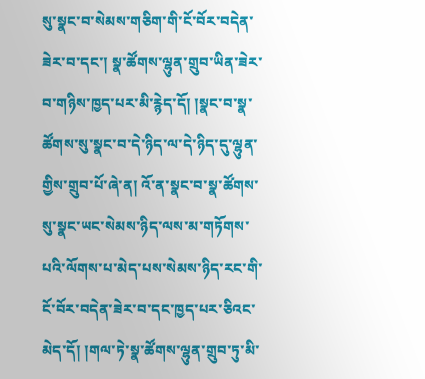སུ་སྣང་བ་སེམས་གཅིག་གི་ངོ་བོར་བདེན་ཟེར་བ་དང་། སྣ་ཚོགས་ལྷུན་གྲུབ་ཡིན་ཟེར་བ་གཉིས་ཁྱད་པར་མི་རྙེད་དོ། །སྣང་བ་སྣ་ཚོགས་སུ་སྣང་བ་དེ་ཉིད་ལ་དེ་ཉིད་དུ་ལྷུན་གྱིས་གྲུབ་པོ་ཞེ་ན། འོ་ན་སྣང་བ་སྣ་ཚོགས་སུ་སྣང་ཡང་སེམས་ཉིད་ལས་མ་གཏོགས་པའི་ལོགས་པ་མེད་པས་སེམས་ཉིད་རང་གི་ངོ་བོར་བདེན་ཟེར་བ་དང་ཁྱད་པར་ཅིའང་མེད་དོ། །གལ་ཏེ་སྣ་ཚོགས་ལྷུན་གྲུབ་ཏུ་མི་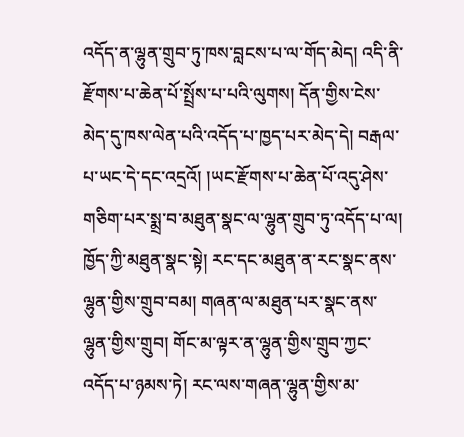འདོད་ན་ལྷུན་གྲུབ་ཏུ་ཁས་བླངས་པ་ལ་གོད་མེད། འདི་ནི་རྫོགས་པ་ཆེན་པོ་སྤྲོས་པ་པའི་ལུགས། དོན་གྱིས་ངེས་མེད་དུ་ཁས་ལེན་པའི་འདོད་པ་ཁྱད་པར་མེད་དེ། བརྒལ་པ་ཡང་དེ་དང་འདྲའོ། །ཡང་རྫོགས་པ་ཆེན་པོ་འདུ་ཤེས་གཅིག་པར་སྨྲ་བ་མཐུན་སྣང་ལ་ལྷུན་གྲུབ་ཏུ་འདོད་པ་ལ། ཁྱོད་ཀྱི་མཐུན་སྣང་སྟེ། རང་དང་མཐུན་ན་རང་སྣང་ནས་ལྷུན་གྱིས་གྲུབ་བམ། གཞན་ལ་མཐུན་པར་སྣང་ནས་ལྷུན་གྱིས་གྲུབ། གོང་མ་ལྟར་ན་ལྷུན་གྱིས་གྲུབ་ཀྱང་འདོད་པ་ཉམས་ཏེ། རང་ལས་གཞན་ལྷུན་གྱིས་མ་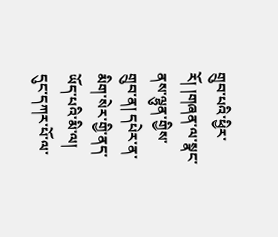གྲུབ་པའི་ཕྱིར་རོ། །གཞན་ལ་སྣང་ནས་ལྷུན་གྱིས་གྲུབ་ན། དཔེར་ན་མིག་སེར་གྱི་ནད་ཡོད་པའི་མི་ལ། དུང་དཀར་པོ་ལ་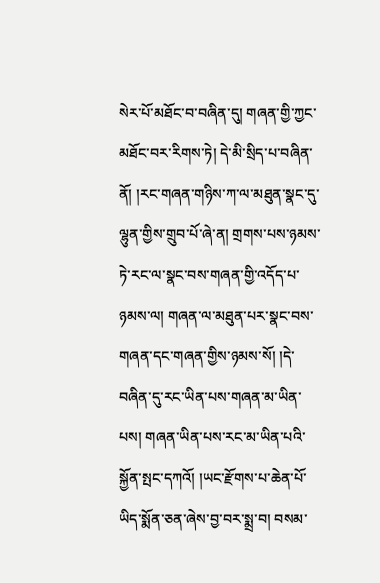སེར་པོ་མཐོང་བ་བཞིན་དུ། གཞན་གྱི་ཀྱང་མཐོང་བར་རིགས་ཏེ། དེ་མི་སྲིད་པ་བཞིན་ནོ། །རང་གཞན་གཉིས་ཀ་ལ་མཐུན་སྣང་དུ་ལྷུན་གྱིས་གྲུབ་པོ་ཞེ་ན། གྲགས་པས་ཉམས་ཏེ་རང་ལ་སྣང་བས་གཞན་གྱི་འདོད་པ་ཉམས་ལ། གཞན་ལ་མཐུན་པར་སྣང་བས་གཞན་དང་གཞན་གྱིས་ཉམས་སོ། །དེ་བཞིན་དུ་རང་ཡིན་པས་གཞན་མ་ཡིན་པས། གཞན་ཡིན་པས་རང་མ་ཡིན་པའི་སྐྱོན་སྤང་དཀའོ། །ཡང་རྫོགས་པ་ཆེན་པོ་ཡིད་སྨོན་ཅན་ཞེས་བྱ་བར་སྨྲ་བ། བསམ་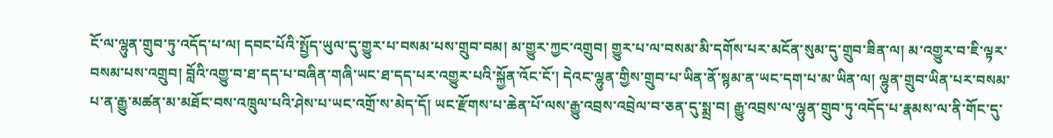ངོ་ལ་ལྷུན་གྲུབ་ཏུ་འདོད་པ་ལ། དབང་པོའི་སྤྱོད་ཡུལ་དུ་གྱུར་པ་བསམ་པས་གྲུབ་བམ། མ་གྱུར་ཀྱང་འགྲུབ། གྱུར་པ་ལ་བསམ་མི་དགོས་པར་མངོན་སུམ་དུ་གྲུབ་ཟིན་ལ། མ་འགྱུར་བ་ཇི་ལྟར་བསམ་པས་འགྲུབ། བློའི་འགྱུ་བ་ཐ་དད་པ་བཞིན་གཞི་ཡང་ཐ་དད་པར་འགྱུར་པའི་སྐྱོན་འོང་ངོ་། དེའང་ལྷུན་གྱིས་གྲུབ་པ་ཡིན་ནོ་སྙམ་ན་ཡང་དག་པ་མ་ཡིན་ལ། ལྷུན་གྲུབ་ཡིན་པར་བསམ་པ་ན་རྒྱུ་མཚན་མ་མཐོང་བས་འཁྲུལ་པའི་ཤེས་པ་ཡང་འགྲོ་ས་མེད་དོ། ཡང་རྫོགས་པ་ཆེན་པོ་ལས་རྒྱུ་འབྲས་འབྲེལ་བ་ཅན་དུ་སྨྲ་བ། རྒྱུ་འབྲས་ལ་ལྷུན་གྲུབ་ཏུ་འདོད་པ་རྣམས་ལ་ནི་གོང་དུ་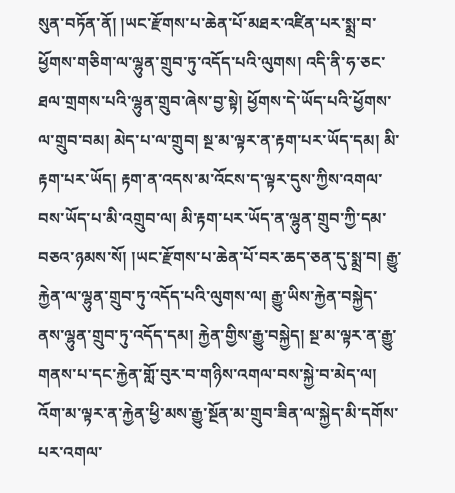སུན་བཏོན་ནོ། །ཡང་རྫོགས་པ་ཆེན་པོ་མཐར་འཛིན་པར་སྨྲ་བ་ཕྱོགས་གཅིག་ལ་ལྷུན་གྲུབ་ཏུ་འདོད་པའི་ལུགས། འདི་ནི་ཧ་ཅང་ཐལ་གྲགས་པའི་ལྷུན་གྲུབ་ཞེས་བྱ་སྟེ། ཕྱོགས་དེ་ཡོད་པའི་ཕྱོགས་ལ་གྲུབ་བམ། མེད་པ་ལ་གྲུབ། སྔ་མ་ལྟར་ན་རྟག་པར་ཡོད་དམ། མི་རྟག་པར་ཡོད། རྟག་ན་འདས་མ་འོངས་ད་ལྟར་དུས་ཀྱིས་འགལ་བས་ཡོད་པ་མི་འགྲུབ་ལ། མི་རྟག་པར་ཡོད་ན་ལྷུན་གྲུབ་ཀྱི་དམ་བཅའ་ཉམས་སོ། །ཡང་རྫོགས་པ་ཆེན་པོ་བར་ཆད་ཅན་དུ་སྨྲ་བ། རྒྱུ་རྐྱེན་ལ་ལྷུན་གྲུབ་ཏུ་འདོད་པའི་ལུགས་ལ། རྒྱུ་ཡིས་རྐྱེན་བསྐྱེད་ནས་ལྷུན་གྲུབ་ཏུ་འདོད་དམ། རྐྱེན་གྱིས་རྒྱུ་བསྐྱེད། སྔ་མ་ལྟར་ན་རྒྱུ་གནས་པ་དང་རྐྱེན་གློ་བུར་བ་གཉིས་འགལ་བས་སྐྱེ་བ་མེད་ལ། འོག་མ་ལྟར་ན་རྐྱེན་ཕྱི་མས་རྒྱུ་སྔོན་མ་གྲུབ་ཟིན་ལ་སྐྱེད་མི་དགོས་པར་འགལ་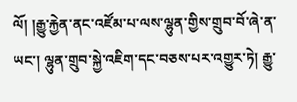ལོ། །རྒྱུ་རྐྱེན་ནང་འཛོམ་པ་ལས་ལྷུན་གྱིས་གྲུབ་བོ་ཞེ་ན་ཡང་། ལྷུན་གྲུབ་སྐྱེ་འཇིག་དང་བཅས་པར་འགྱུར་ཏེ། རྒྱུ་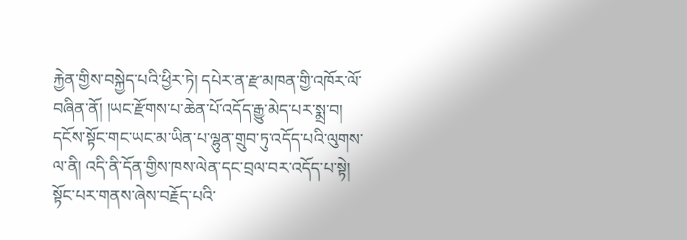རྐྱེན་གྱིས་བསྐྱེད་པའི་ཕྱིར་ཏེ། དཔེར་ན་རྫ་མཁན་གྱི་འཁོར་ལོ་བཞིན་ནོ། །ཡང་རྫོགས་པ་ཆེན་པོ་འདོད་རྒྱུ་མེད་པར་སྨྲ་བ། དངོས་སྟོང་གང་ཡང་མ་ཡིན་པ་ལྷུན་གྲུབ་ཏུ་འདོད་པའི་ལུགས་ལ་ནི། འདི་ནི་དོན་གྱིས་ཁས་ལེན་དང་བྲལ་བར་འདོད་པ་སྟེ། སྟོང་པར་གནས་ཞེས་བརྗོད་པའི་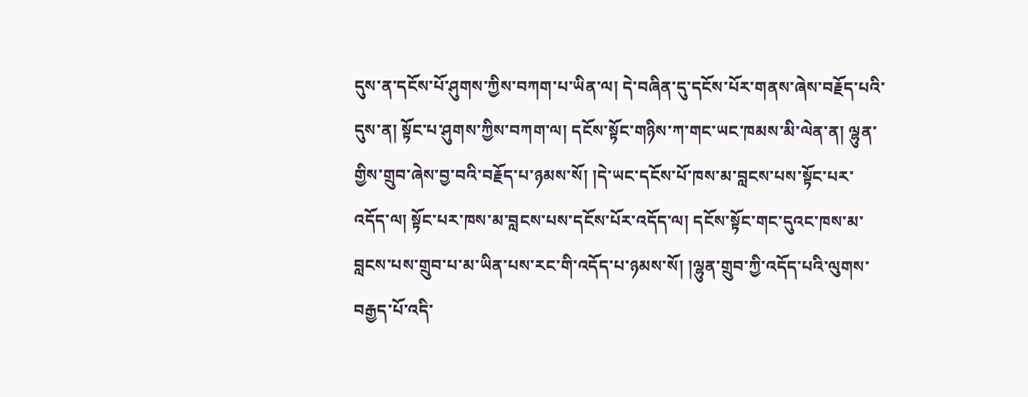དུས་ན་དངོས་པོ་ཤུགས་ཀྱིས་བཀག་པ་ཡིན་ལ། དེ་བཞིན་དུ་དངོས་པོར་གནས་ཞེས་བརྗོད་པའི་དུས་ན། སྟོང་པ་ཤུགས་ཀྱིས་བཀག་ལ། དངོས་སྟོང་གཉིས་ཀ་གང་ཡང་ཁམས་མི་ལེན་ན། ལྷུན་གྱིས་གྲུབ་ཞེས་བྱ་བའི་བརྗོད་པ་ཉམས་སོ། །དེ་ཡང་དངོས་པོ་ཁས་མ་བླངས་པས་སྟོང་པར་འདོད་ལ། སྟོང་པར་ཁས་མ་བླངས་པས་དངོས་པོར་འདོད་ལ། དངོས་སྟོང་གང་དུའང་ཁས་མ་བླངས་པས་གྲུབ་པ་མ་ཡིན་པས་རང་གི་འདོད་པ་ཉམས་སོ། །ལྷུན་གྲུབ་ཀྱི་འདོད་པའི་ལུགས་བརྒྱད་པོ་འདི་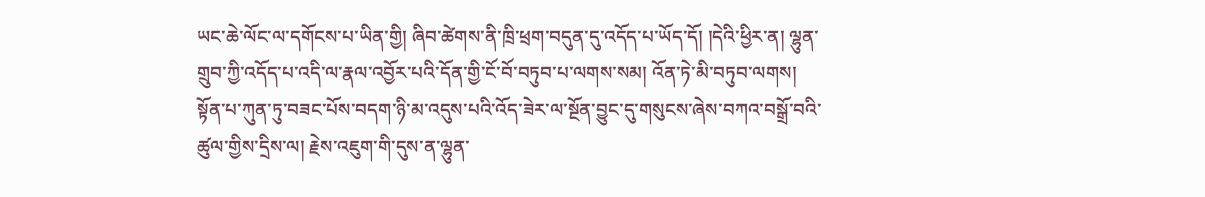ཡང་ཆེ་ལོང་ལ་དགོངས་པ་ཡིན་གྱི། ཞིབ་ཚེགས་ནི་ཁྲི་ཕྲག་བདུན་དུ་འདོད་པ་ཡོད་དོ། །དེའི་ཕྱིར་ན། ལྷུན་གྲུབ་ཀྱི་འདོད་པ་འདི་ལ་རྣལ་འབྱོར་པའི་དོན་གྱི་ངོ་བོ་བཏུབ་པ་ལགས་སམ། འོན་ཏེ་མི་བཏུབ་ལགས། སྟོན་པ་ཀུན་ཏུ་བཟང་པོས་བདག་ཉི་མ་འདུས་པའི་འོད་ཟེར་ལ་སྔོན་བྱུང་དུ་གསུངས་ཞེས་བཀའ་བསྒྲོ་བའི་ཚུལ་གྱིས་དྲིས་ལ། རྗེས་འཇུག་གི་དུས་ན་ལྷུན་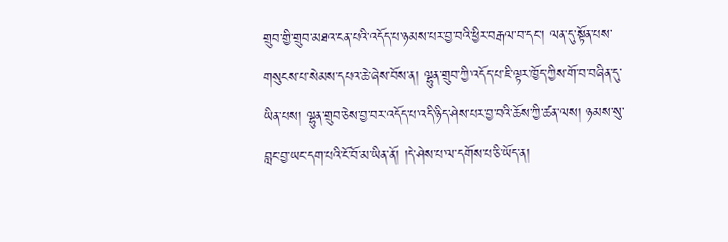གྲུབ་གྱི་གྲུབ་མཐའ་ངན་པའི་འདོད་པ་ཉམས་པར་བྱ་བའི་ཕྱིར་བརྒལ་བ་དང་། ལན་དུ་སྟོན་པས་གསུངས་པ་སེམས་དཔའ་ཆེ་ཞེས་བོས་ན། ལྷུན་གྲུབ་ཀྱི་འདོད་པ་ཇི་ལྟར་ཁྱོད་ཀྱིས་གོ་བ་བཞིན་དུ་ཡིན་པས། ལྷུན་གྲུབ་ཅེས་བྱ་བར་འདོད་པ་འདི་ཉིད་ཤེས་པར་བྱ་བའི་ཆོས་ཀྱི་ཚན་ལས། ཉམས་སུ་བླང་བྱ་ཡང་དག་པའི་ངོ་བོ་མ་ཡིན་ནོ། །དེ་ཤེས་པ་ལ་དགོས་པ་ཅི་ཡོད་ན།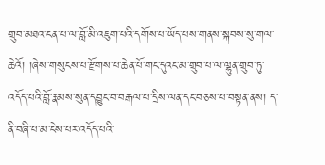གྲུབ་མཐའ་ངན་པ་ལ་བློ་མི་འཇུག་པའི་དགོས་པ་ཡོད་པས་གནས་སྐབས་སུ་གལ་ཆེའོ། །ཞེས་གསུངས་པ་རྫོགས་པ་ཆེན་པོ་གང་དུའང་མ་གྲུབ་པ་ལ་ལྷུན་གྲུབ་ཏུ་འདོད་པའི་བློ་རྣམས་སུན་དབྱུང་བ་བརྒལ་པ་དྲིས་ལན་དང་བཅས་པ་བསྟན་ནས། ད་ནི་བཞི་པ་མ་ངེས་པར་འདོད་པའི་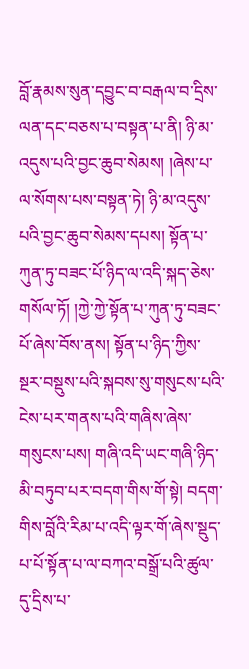བློ་རྣམས་སུན་དབྱུང་བ་བརྒལ་བ་དྲིས་ལན་དང་བཅས་པ་བསྟན་པ་ནི། ཉི་མ་འདུས་པའི་བྱང་ཆུབ་སེམས། །ཞེས་པ་ལ་སོགས་པས་བསྟན་ཏེ། ཉི་མ་འདུས་པའི་བྱང་ཆུབ་སེམས་དཔས། སྟོན་པ་ཀུན་ཏུ་བཟང་པོ་ཉིད་ལ་འདི་སྐད་ཅེས་གསོལ་ཏོ། །ཀྱེ་ཀྱེ་སྟོན་པ་ཀུན་ཏུ་བཟང་པོ་ཞེས་བོས་ནས། སྟོན་པ་ཉིད་ཀྱིས་སྔར་བསྡུས་པའི་སྐབས་སུ་གསུངས་པའི་ངེས་པར་གནས་པའི་གཞིས་ཞེས་གསུངས་པས། གཞི་འདི་ཡང་གཞི་ཉིད་མི་བཏུབ་པར་བདག་གིས་གོ་སྟེ། བདག་གིས་བློའི་རིམ་པ་འདི་ལྟར་གོ་ཞེས་སྡུད་པ་པོ་སྟོན་པ་ལ་བཀའ་བསྒྲོ་པའི་ཚུལ་དུ་དྲིས་པ་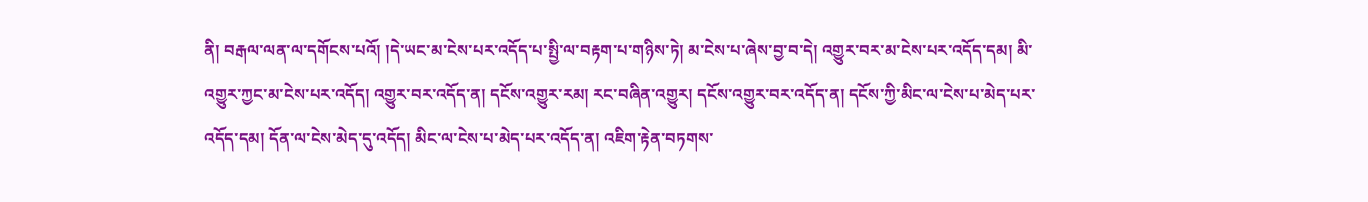ནི། བརྒལ་ལན་ལ་དགོངས་པའོ། །དེ་ཡང་མ་ངེས་པར་འདོད་པ་སྤྱི་ལ་བརྟག་པ་གཉིས་ཏེ། མ་ངེས་པ་ཞེས་བྱ་བ་དེ། འགྱུར་བར་མ་ངེས་པར་འདོད་དམ། མི་འགྱུར་ཀྱང་མ་ངེས་པར་འདོད། འགྱུར་བར་འདོད་ན། དངོས་འགྱུར་རམ། རང་བཞིན་འགྱུར། དངོས་འགྱུར་བར་འདོད་ན། དངོས་ཀྱི་མིང་ལ་ངེས་པ་མེད་པར་འདོད་དམ། དོན་ལ་ངེས་མེད་དུ་འདོད། མིང་ལ་ངེས་པ་མེད་པར་འདོད་ན། འཇིག་རྟེན་བཏགས་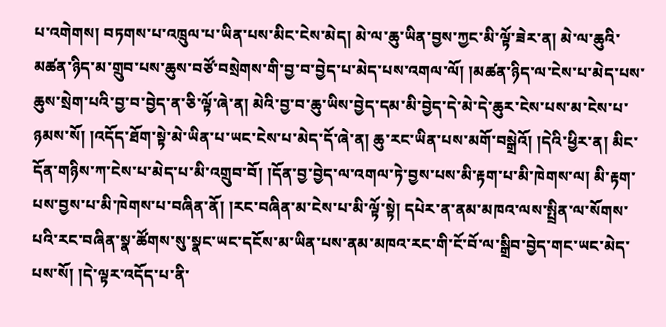པ་འགེགས། བཏགས་པ་འཁྲུལ་པ་ཡིན་པས་མིང་ངེས་མེད། མེ་ལ་ཆུ་ཡིན་བྱས་ཀྱང་མི་ལྟོ་ཟེར་ན། མེ་ལ་ཆུའི་མཚན་ཉིད་མ་གྲུབ་པས་ཆུས་བཙོ་བསྲེགས་གི་བྱ་བ་བྱེད་པ་མེད་པས་འགལ་ལོ། །མཚན་ཉིད་ལ་ངེས་པ་མེད་པས་ཆུས་སྲེག་པའི་བྱ་བ་བྱེད་ན་ཅི་ལྟོ་ཞེ་ན། མེའི་བྱ་བ་ཆུ་ཡིས་བྱེད་དམ་མི་བྱེད་དེ་མེ་དེ་ཆུར་ངེས་པས་མ་ངེས་པ་ཉམས་སོ། །འདོད་ཐོག་སྟེ་མེ་ཡིན་པ་ཡང་ངེས་པ་མེད་དོ་ཞེ་ན། ཆུ་རང་ཡིན་པས་མགོ་བསྒྲེའོ། །དེའི་ཕྱིར་ན། མིང་དོན་གཉིས་ཀ་ངེས་པ་མེད་པ་མི་འགྲུབ་བོ། །དོན་བྱ་བྱེད་ལ་འགལ་ཏེ་བྱས་པས་མི་རྟག་པ་མི་ཁེགས་ལ། མི་རྟག་པས་བྱས་པ་མི་ཁེགས་པ་བཞིན་ནོ། །རང་བཞིན་མ་ངེས་པ་མི་ལྟོ་སྟེ། དཔེར་ན་ནམ་མཁའ་ལས་སྤྲིན་ལ་སོགས་པའི་རང་བཞིན་སྣ་ཚོགས་སུ་སྣང་ཡང་དངོས་མ་ཡིན་པས་ནམ་མཁའ་རང་གི་ངོ་བོ་ལ་སྒྲིབ་བྱེད་གང་ཡང་མེད་པས་སོ། །དེ་ལྟར་འདོད་པ་ནི་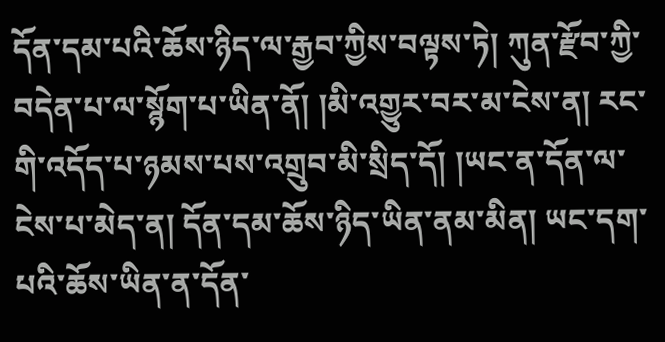དོན་དམ་པའི་ཆོས་ཉིད་ལ་རྒྱབ་ཀྱིས་བལྟས་ཏེ། ཀུན་རྫོབ་ཀྱི་བདེན་པ་ལ་སྙོག་པ་ཡིན་ནོ། །མི་འགྱུར་བར་མ་ངེས་ན། རང་གི་འདོད་པ་ཉམས་པས་འགྲུབ་མི་སྲིད་དོ། །ཡང་ན་དོན་ལ་ངེས་པ་མེད་ན། དོན་དམ་ཆོས་ཉིད་ཡིན་ནམ་མིན། ཡང་དག་པའི་ཆོས་ཡིན་ན་དོན་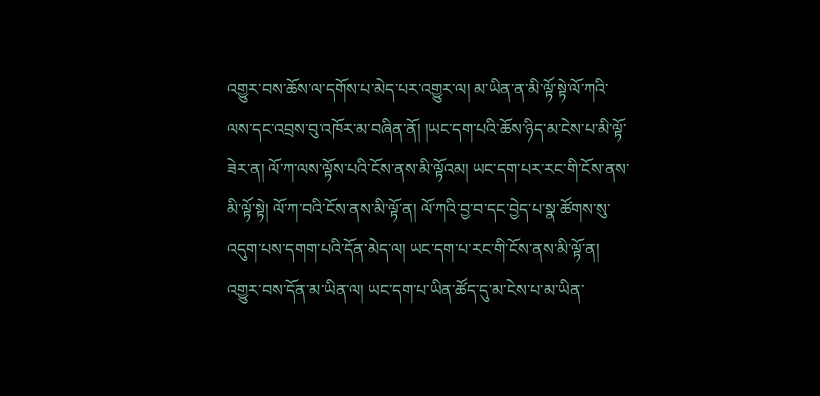འགྱུར་བས་ཆོས་ལ་དགོས་པ་མེད་པར་འགྱུར་ལ། མ་ཡིན་ན་མི་ལྟོ་སྟེ་ལོ་ཀའི་ལས་དང་འབྲས་བུ་འཁོར་མ་བཞིན་ནོ། །ཡང་དག་པའི་ཆོས་ཉིད་མ་ངེས་པ་མི་ལྟོ་ཟེར་ན། ལོ་ཀ་ལས་ལྟོས་པའི་ངོས་ནས་མི་ལྟོའམ། ཡང་དག་པར་རང་གི་ངོས་ནས་མི་ལྟོ་སྟེ། ལོ་ཀ་བའི་ངོས་ནས་མི་ལྟོ་ན། ལོ་ཀའི་བྱ་བ་དང་བྱེད་པ་སྣ་ཚོགས་སུ་འདུག་པས་དགག་པའི་དོན་མེད་ལ། ཡང་དག་པ་རང་གི་ངོས་ནས་མི་ལྟོ་ན། འགྱུར་བས་དོན་མ་ཡིན་ལ། ཡང་དག་པ་ཡིན་ཚོད་དུ་མ་ངེས་པ་མ་ཡིན་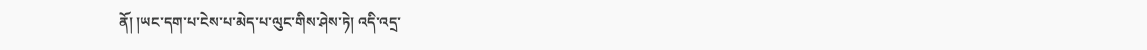ནོ། །ཡང་དག་པ་ངེས་པ་མེད་པ་ལུང་གིས་ཤེས་ཏེ། འདི་འདྲ་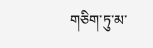གཅིག་ཏུ་མ་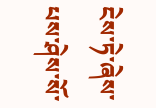ངེས་ཏེ་ཞེས་པས་ཤེས་སོ་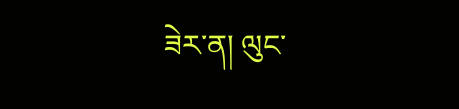ཟེར་ན། ལུང་